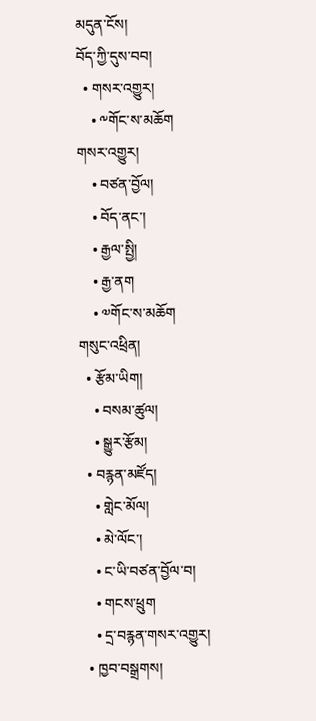མདུན་ངོས།
བོད་ཀྱི་དུས་བབ།
  • གསར་འགྱུར།
    • ༸གོང་ས་མཆོག གསར་འགྱུར།
    • བཙན་བྱོལ།
    • བོད་ནང་།
    • རྒྱལ་སྤྱི།
    • རྒྱ་ནག
    • ༧གོང་ས་མཆོག གསུང་འཕྲིན།
  • རྩོམ་ཡིག།
    • བསམ་ཚུལ།
    • སྒྱུར་རྩོམ།
  • བརྙན་མཛོད།
    • གླེང་མོལ།
    • མེ་ལོང་།
    • ང་ཡི་བཙན་བྱོལ་བ།
    • གངས་ཕྲུག
    • དྲ་བརྙན་གསར་འགྱུར།
  • ཁྱབ་བསྒྲགས།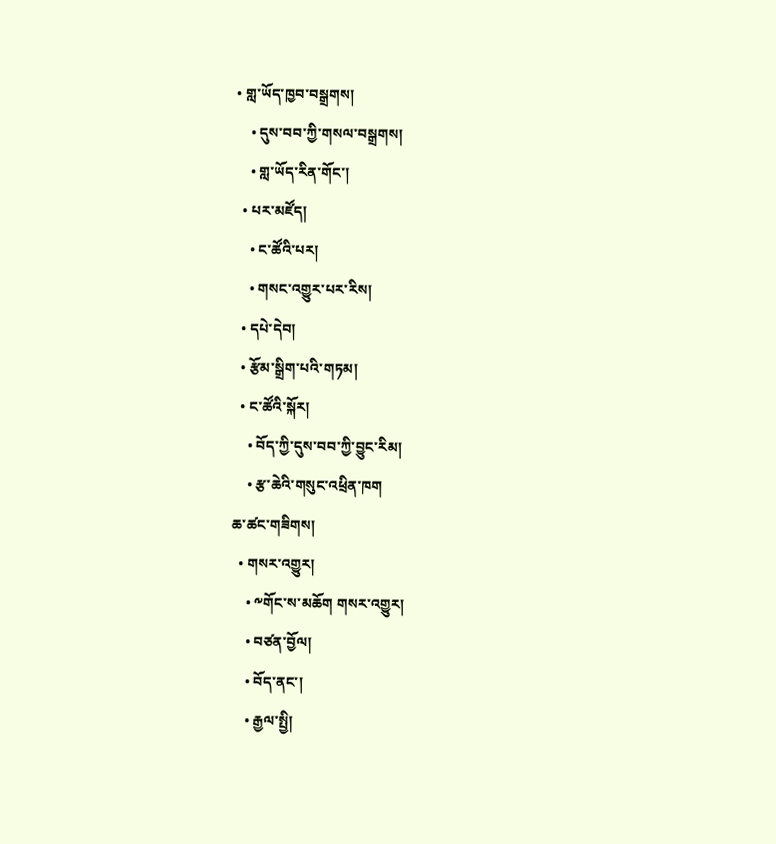• གླ་ཡོད་ཁྱབ་བསྒྲགས།
    • དུས་བབ་ཀྱི་གསལ་བསྒྲགས།
    • གླ་ཡོད་རིན་གོང་།
  • པར་མཛོད།
    • ང་ཚོའི་པར།
    • གསང་འགྱུར་པར་རིས།
  • དཔེ་དེབ།
  • རྩོམ་སྒྲིག་པའི་གཏམ།
  • ང་ཚོའི་སྐོར།
    • བོད་ཀྱི་དུས་བབ་ཀྱི་བྱུང་རིམ།
    • རྩ་ཆེའི་གསུང་འཕྲིན་ཁག
ཆ་ཚང་གཟིགས།
  • གསར་འགྱུར།
    • ༸གོང་ས་མཆོག གསར་འགྱུར།
    • བཙན་བྱོལ།
    • བོད་ནང་།
    • རྒྱལ་སྤྱི།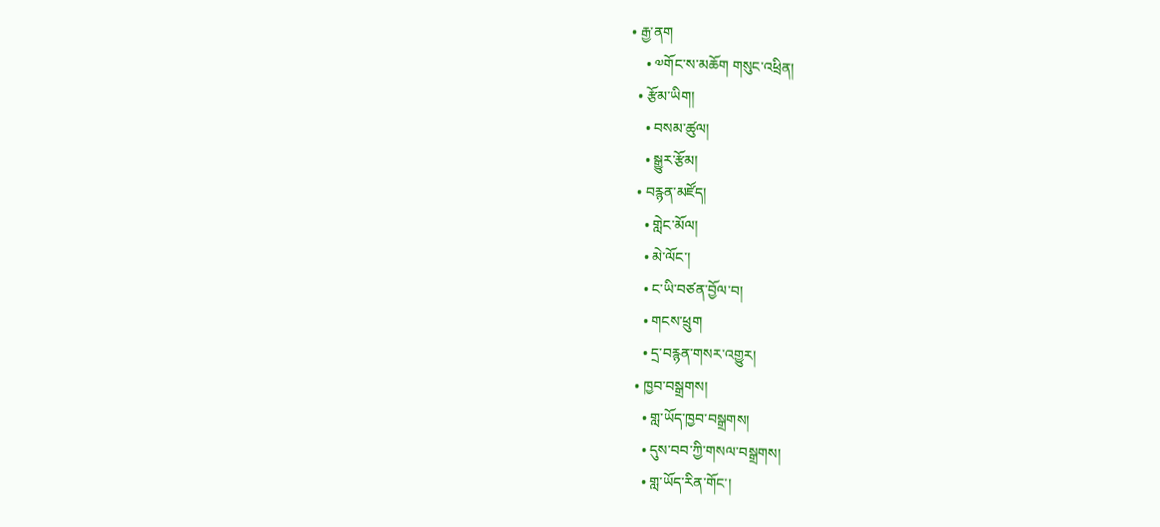• རྒྱ་ནག
    • ༧གོང་ས་མཆོག གསུང་འཕྲིན།
  • རྩོམ་ཡིག།
    • བསམ་ཚུལ།
    • སྒྱུར་རྩོམ།
  • བརྙན་མཛོད།
    • གླེང་མོལ།
    • མེ་ལོང་།
    • ང་ཡི་བཙན་བྱོལ་བ།
    • གངས་ཕྲུག
    • དྲ་བརྙན་གསར་འགྱུར།
  • ཁྱབ་བསྒྲགས།
    • གླ་ཡོད་ཁྱབ་བསྒྲགས།
    • དུས་བབ་ཀྱི་གསལ་བསྒྲགས།
    • གླ་ཡོད་རིན་གོང་།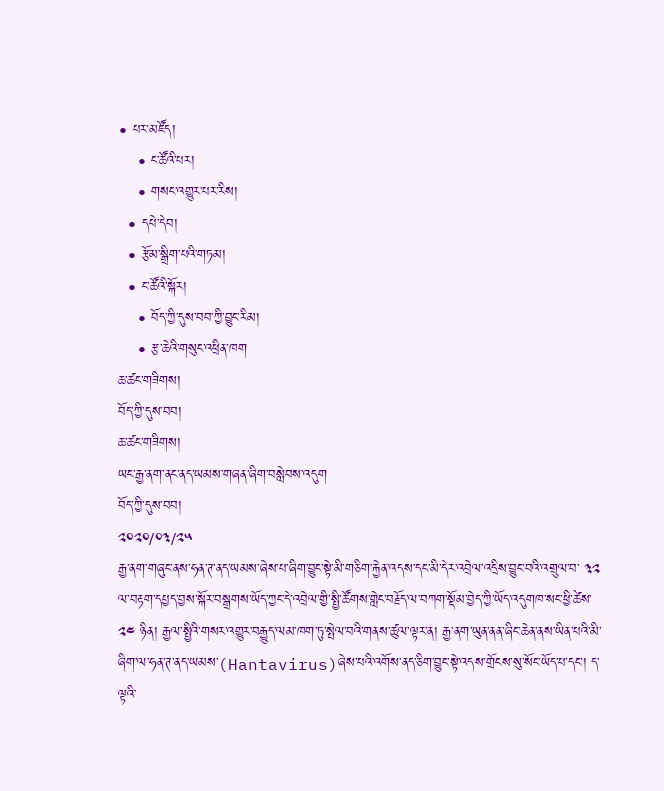• པར་མཛོད།
    • ང་ཚོའི་པར།
    • གསང་འགྱུར་པར་རིས།
  • དཔེ་དེབ།
  • རྩོམ་སྒྲིག་པའི་གཏམ།
  • ང་ཚོའི་སྐོར།
    • བོད་ཀྱི་དུས་བབ་ཀྱི་བྱུང་རིམ།
    • རྩ་ཆེའི་གསུང་འཕྲིན་ཁག
ཆ་ཚང་གཟིགས།
བོད་ཀྱི་དུས་བབ།
ཆ་ཚང་གཟིགས།
ཡང་རྒྱ་ནག་ནང་ནད་ཡམས་གཞན་ཞིག་བསླེབས་འདུག
བོད་ཀྱི་དུས་བབ།
༢༠༢༠/༠༣/༢༥
རྒྱ་ནག་གཞུང་ནས་ཧན་ཊ་ནད་ཡམས་ཞེས་པ་ཞིག་བྱུང་སྟེ་མི་གཅིག་རྐྱེན་འདས་དང་མི་དེར་འབྲེལ་འདྲིས་བྱུང་བའི་འགྲུལ་བ་ ༣༢ ལ་བརྟག་དཔྱད་བྱས་སྐོར་བསྒྲགས་ཡོད་ཀྱང་དེ་འབྲེལ་གྱི་སྤྱི་ཚོགས་གླེང་བརྗོད་ལ་བཀག་སྡོམ་བྱེད་ཀྱི་ཡོད་འདུགཁ་སང་ཕྱི་ཚེས་ ༢༤ ཉིན། རྒྱལ་སྤྱིའི་གསར་འགྱུར་བརྒྱུད་ལམ་ཁག་ཏུ་སྤེལ་བའི་གནས་ཚུལ་ལྟར་ན། རྒྱ་ནག་ཡུན་ནན་ཞིང་ཆེན་ནས་ཡིན་པའི་མི་ཞིག་ལ་ཧན་ཊ་ནད་ཡམས་(Hantavirus)ཞེས་པའི་འགོས་ནད་ཅིག་བྱུང་སྟེ་འདས་གྲོངས་སུ་སོང་ཡོད་པ་དང་། ད་ལྟའི་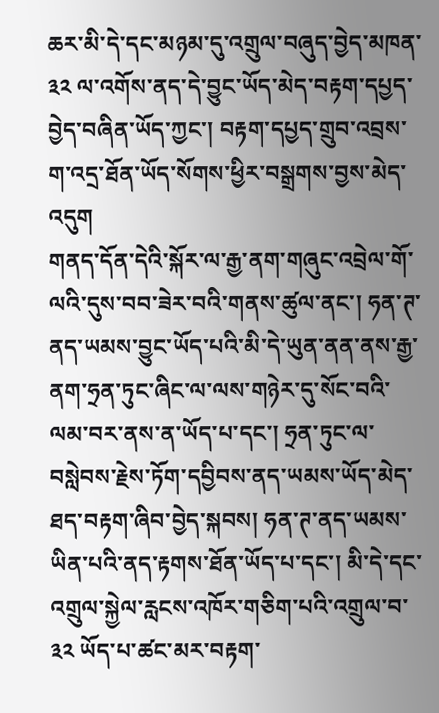ཆར་མི་དེ་དང་མཉམ་དུ་འགྲུལ་བཞུད་བྱེད་མཁན་ ༣༢ ལ་འགོས་ནད་དེ་བྱུང་ཡོད་མེད་བརྟག་དཔྱད་བྱེད་བཞིན་ཡོད་ཀྱང་། བརྟག་དཔྱད་གྲུབ་འབྲས་ག་འདྲ་ཐོན་ཡོད་སོགས་ཕྱིར་བསྒྲགས་བྱས་མེད་འདུག
གནད་དོན་དེའི་སྐོར་ལ་རྒྱ་ནག་གཞུང་འབྲེལ་གོ་ལའི་དུས་བབ་ཟེར་བའི་གནས་ཚུལ་ནང་། ཧན་ཊ་ནད་ཡམས་བྱུང་ཡོད་པའི་མི་དེ་ཡུན་ནན་ནས་རྒྱ་ནག་ཧྲན་ཏུང་ཞིང་ལ་ལས་གཉེར་དུ་སོང་བའི་ལམ་བར་ནས་ན་ཡོད་པ་དང་། ཧྲན་ཏུང་ལ་བསླེབས་རྗེས་ཏོག་དབྱིབས་ནད་ཡམས་ཡོད་མེད་ཐད་བརྟག་ཞིབ་བྱེད་སྐབས། ཧན་ཊ་ནད་ཡམས་ཡིན་པའི་ནད་རྟགས་ཐོན་ཡོད་པ་དང་། མི་དེ་དང་འགྲུལ་སྐྱེལ་རླངས་འཁོར་གཅིག་པའི་འགྲུལ་བ་ ༣༢ ཡོད་པ་ཚང་མར་བརྟག་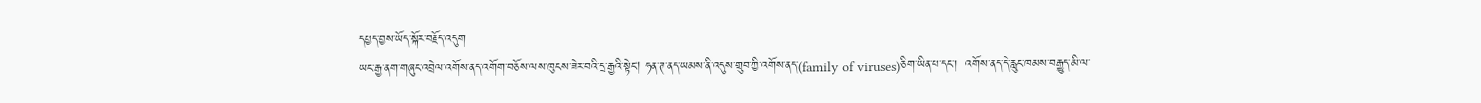དཔྱད་བྱས་ཡོད་སྐོར་བརྗོད་འདུག
ཡང་རྒྱ་ནག་གཞུང་འབྲེལ་འགོས་ནད་འགོག་བཅོས་ལས་ཁུངས་ཟེར་བའི་དྲ་རྒྱའི་སྟེང། ཧན་ཊ་ནད་ཡམས་ནི་འདུས་གྲུབ་ཀྱི་འགོས་ནད་(family of viruses)ཅིག་ཡིན་པ་དང་།  འགོས་ནད་དེ་རླུང་ཁམས་བརྒྱུད་མི་ལ་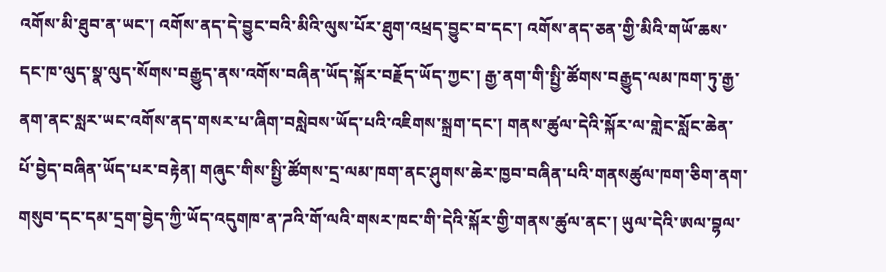འགོས་མི་ཐུབ་ན་ཡང་། འགོས་ནད་དེ་བྱུང་བའི་མིའི་ལུས་པོར་ཐུག་འཕྲད་བྱུང་བ་དང་། འགོས་ནད་ཅན་གྱི་མིའི་གཡོ་ཆས་དང་ཁ་ལུད་སྣ་ལུད་སོགས་བརྒྱུད་ནས་འགོས་བཞིན་ཡོད་སྐོར་བརྗོད་ཡོད་ཀྱང་། རྒྱ་ནག་གི་སྤྱི་ཚོགས་བརྒྱུད་ལམ་ཁག་ཏུ་རྒྱ་ནག་ནང་སླར་ཡང་འགོས་ནད་གསར་པ་ཞིག་བསླེབས་ཡོད་པའི་འཇིགས་སྐྲག་དང་། གནས་ཚུལ་དེའི་སྐོར་ལ་གླེང་སློང་ཆེན་པོ་བྱེད་བཞིན་ཡོད་པར་བརྟེན། གཞུང་གིས་སྤྱི་ཚོགས་དྲ་ལམ་ཁག་ནང་ཤུགས་ཆེར་ཁྱབ་བཞིན་པའི་གནསཚུལ་ཁག་ཅིག་ནག་གསུབ་དང་དམ་དྲག་བྱེད་ཀྱི་ཡོད་འདུགཁ་ན་ཌའི་གོ་ལའི་གསར་ཁང་གི་དེའི་སྐོར་གྱི་གནས་ཚུལ་ནང་། ཡུལ་དེའི་ཨལ་བྷལ་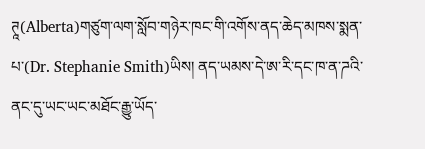ཊཱ(Alberta)གཙུག་ལག་སློབ་གཉེར་ཁང་གི་འགོས་ནད་ཆེད་མཁས་སྨན་པ་(Dr. Stephanie Smith)ཡིས། ནད་ཡམས་དེ་ཨ་རི་དང་ཁ་ན་ཌའི་ནང་དུ་ཡང་ཡང་མཐོང་རྒྱུ་ཡོད་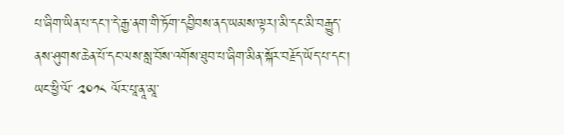པ་ཞིག་ཡིན་པ་དང་།་དེ་རྒྱ་ནག་གི་ཏོག་དབྱིབས་ནད་ཡམས་ལྟར།་མི་དང་མི་བརྒྱུད་ནས་ཤུགས་ཆེན་པོ་དང་ལས་སླ་བོས་འགོས་ཐུབ་པ་ཞིག་མིན་སྐོར་བརྗོད་ཡོད་པ་དང་། ཡང་ཕྱི་ལོ་ ༢༠༡༨ ལོར་པཱ་ནཱ་མཱ་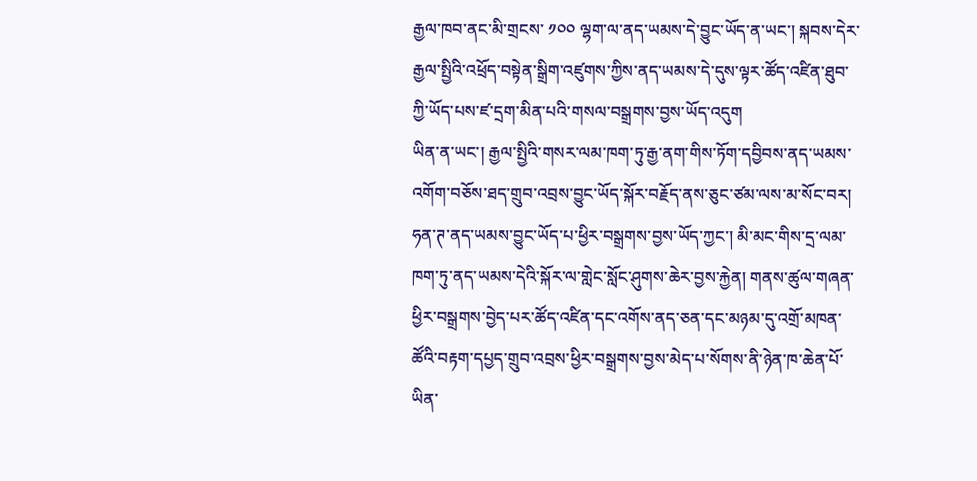རྒྱལ་ཁབ་ནང་མི་གྲངས་ ༡༠༠ ལྷག་ལ་ནད་ཡམས་དེ་བྱུང་ཡོད་ན་ཡང་། སྐབས་དེར་རྒྱལ་སྤྱིའི་འཕྲོད་བསྟེན་སྒྲིག་འཛུགས་ཀྱིས་ནད་ཡམས་དེ་དུས་ལྟར་ཚོད་འཛིན་ཐུབ་ཀྱི་ཡོད་པས་ཛ་དྲག་མིན་པའི་གསལ་བསྒྲགས་བྱས་ཡོད་འདུག
ཡིན་ན་ཡང་། རྒྱལ་སྤྱིའི་གསར་ལམ་ཁག་ཏུ་རྒྱ་ནག་གིས་ཏོག་དབྱིབས་ནད་ཡམས་འགོག་བཅོས་ཐད་གྲུབ་འབྲས་བྱུང་ཡོད་སྐོར་བརྗོད་ནས་ཅུང་ཙམ་ལས་མ་སོང་བར། ཧན་ཊ་ནད་ཡམས་བྱུང་ཡོད་པ་ཕྱིར་བསྒྲགས་བྱས་ཡོད་ཀྱང་། མི་མང་གིས་དྲ་ལམ་ཁག་ཏུ་ནད་ཡམས་དེའི་སྐོར་ལ་གླེང་སློང་ཤུགས་ཆེར་བྱས་རྐྱེན། གནས་ཚུལ་གཞན་ཕྱིར་བསྒྲགས་བྱེད་པར་ཚོད་འཛིན་དང་འགོས་ནད་ཅན་དང་མཉམ་དུ་འགྲོ་མཁན་ཚོའི་བརྟག་དཔྱད་གྲུབ་འབྲས་ཕྱིར་བསྒྲགས་བྱས་མེད་པ་སོགས་ནི་ཉེན་ཁ་ཆེན་པོ་ཡིན་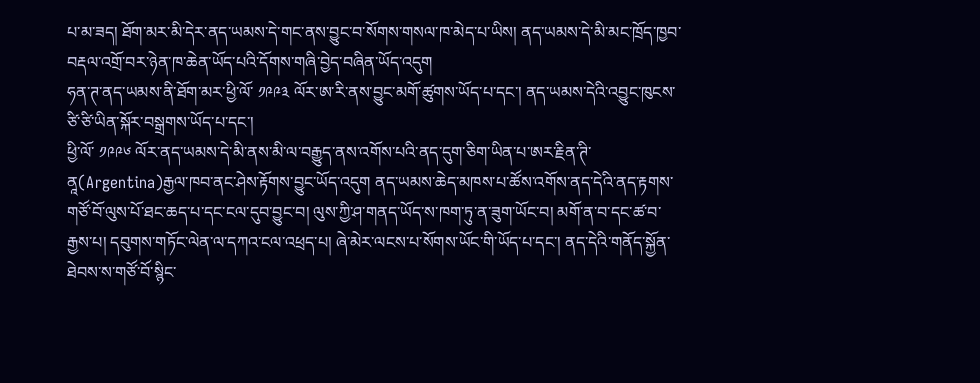པ་མ་ཟད། ཐོག་མར་མི་དེར་ནད་ཡམས་དེ་གང་ནས་བྱུང་བ་སོགས་གསལ་ཁ་མེད་པ་ཡིས། ནད་ཡམས་དེ་མི་མང་ཁྲོད་ཁྱབ་བརྡལ་འགྲོ་བར་ཉེན་ཁ་ཆེན་ཡོད་པའི་དོགས་གཞི་བྱེད་བཞིན་ཡོད་འདུག
ཧན་ཊ་ནད་ཡམས་ནི་ཐོག་མར་ཕྱི་ལོ་ ༡༩༩༣ ལོར་ཨ་རི་ནས་བྱུང་མགོ་ཚུགས་ཡོད་པ་དང་། ནད་ཡམས་དེའི་འབྱུང་ཁུངས་ཙི་ཙི་ཡིན་སྐོར་བསྒྲགས་ཡོད་པ་དང་།
ཕྱི་ལོ་ ༡༩༩༦ ལོར་ནད་ཡམས་དེ་མི་ནས་མི་ལ་བརྒྱུད་ནས་འགོས་པའི་ནད་དུག་ཅིག་ཡིན་པ་ཨར་རྗིན་ཊི་ནཱ(Argentina)རྒྱལ་ཁབ་ནང་ཤེས་རྟོགས་བྱུང་ཡོད་འདུག ནད་ཡམས་ཆེད་མཁས་པ་ཚོས་འགོས་ནད་དེའི་ནད་རྟགས་གཙོ་བོ་ལུས་པོ་ཐང་ཆད་པ་དང་ངལ་དུབ་བྱུང་བ། ལུས་ཀྱི་ཤ་གནད་ཡོད་ས་ཁག་ཏུ་ན་ཟུག་ཡོང་བ། མགོ་ན་བ་དང་ཚ་བ་རྒྱས་པ། དབུགས་གཏོང་ལེན་ལ་དཀའ་ངལ་འཕྲད་པ། ཞེ་མེར་ལངས་པ་སོགས་ཡོང་གི་ཡོད་པ་དང་། ནད་དེའི་གནོད་སྐྱོན་ཐེབས་ས་གཙོ་བོ་སྙིང་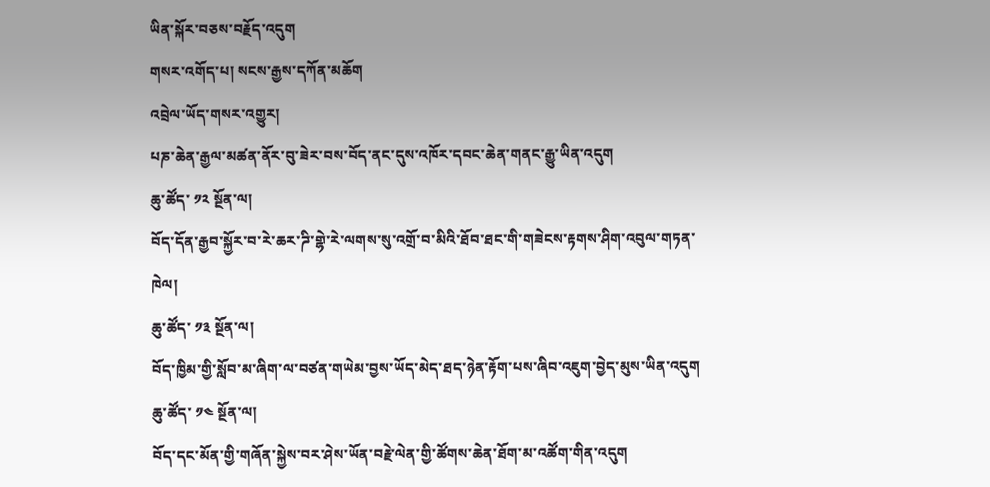ཡིན་སྐོར་བཅས་བརྗོད་འདུག
གསར་འགོད་པ། སངས་རྒྱས་དཀོན་མཆོག
འབྲེལ་ཡོད་གསར་འགྱུར།
པཎ་ཆེན་རྒྱལ་མཚན་ནོར་བུ་ཟེར་བས་བོད་ནང་དུས་འཁོར་དབང་ཆེན་གནང་རྒྱུ་ཡིན་འདུག
ཆུ་ཚོད་ ༡༢ སྔོན་ལ།
བོད་དོན་རྒྱབ་སྐྱོར་བ་རེ་ཆར་ཌི་གྷེ་རེ་ལགས་སུ་འགྲོ་བ་མིའི་ཐོབ་ཐང་གི་གཟེངས་རྟགས་ཤིག་འབུལ་གཏན་ཁེལ།
ཆུ་ཚོད་ ༡༣ སྔོན་ལ།
བོད་ཁྱིམ་གྱི་སློབ་མ་ཞིག་ལ་བཙན་གཡེམ་བྱས་ཡོད་མེད་ཐད་ཉེན་རྟོག་པས་ཞིབ་འཇུག་བྱེད་མུས་ཡིན་འདུག
ཆུ་ཚོད་ ༡༤ སྔོན་ལ།
བོད་དང་མོན་གྱི་གཞོན་སྐྱེས་བར་ཤེས་ཡོན་བརྗེ་ལེན་གྱི་ཚོགས་ཆེན་ཐོག་མ་འཚོག་གིན་འདུག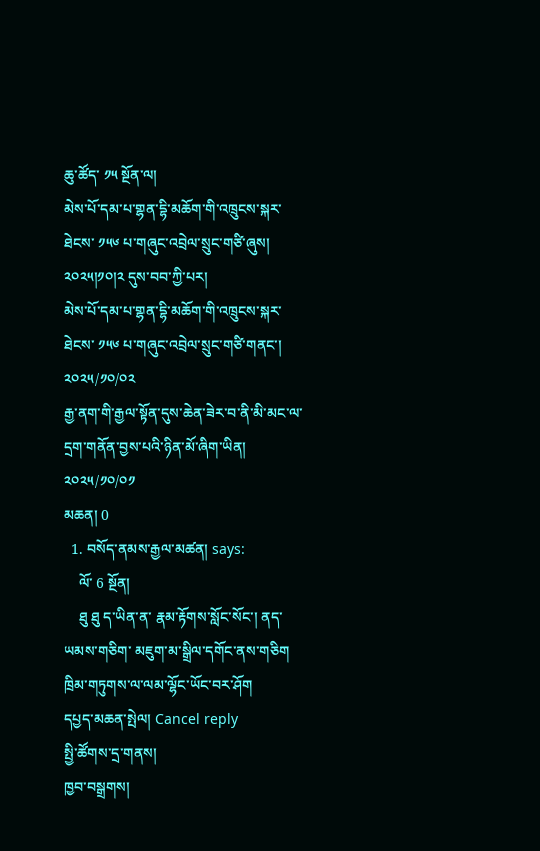ཆུ་ཚོད་ ༡༥ སྔོན་ལ།
མེས་པོ་དམ་པ་གྷན་དྷི་མཆོག་གི་འཁྲུངས་སྐར་ཐེངས་ ༡༥༦ པ་གཞུང་འབྲེལ་སྲུང་གཙི་ཞུས། ༢༠༢༥།༡༠།༢ དུས་བབ་ཀྱི་པར།
མེས་པོ་དམ་པ་གྷན་དྷི་མཆོག་གི་འཁྲུངས་སྐར་ཐེངས་ ༡༥༦ པ་གཞུང་འབྲེལ་སྲུང་གཙི་གནང་།
༢༠༢༥/༡༠/༠༢
རྒྱ་ནག་གི་རྒྱལ་སྟོན་དུས་ཆེན་ཟེར་བ་ནི་མི་མང་ལ་དྲག་གནོན་བྱས་པའི་ཉིན་མོ་ཞིག་ཡིན།
༢༠༢༥/༡༠/༠༡
མཆན། 0
  1. བསོད་ནམས་རྒྱལ་མཚན། says:
    ལོ་ 6 སྔོན།
    ཐུ ཐུ ད་ཡིན་ན་ རྣམ་རྟོགས་སློང་སོང་། ནད་ཡམས་གཅིག་ མཇུག་མ་སྒྲིལ་དགོང་ནས་གཅིག ཁྲིམ་གཏུགས་ལ་ལམ་ལྷོང་ཡོང་བར་ཤོག
དཔྱད་མཆན་སྤེལ། Cancel reply
སྤྱི་ཚོགས་དྲ་གནས།
ཁྱབ་བསྒྲགས།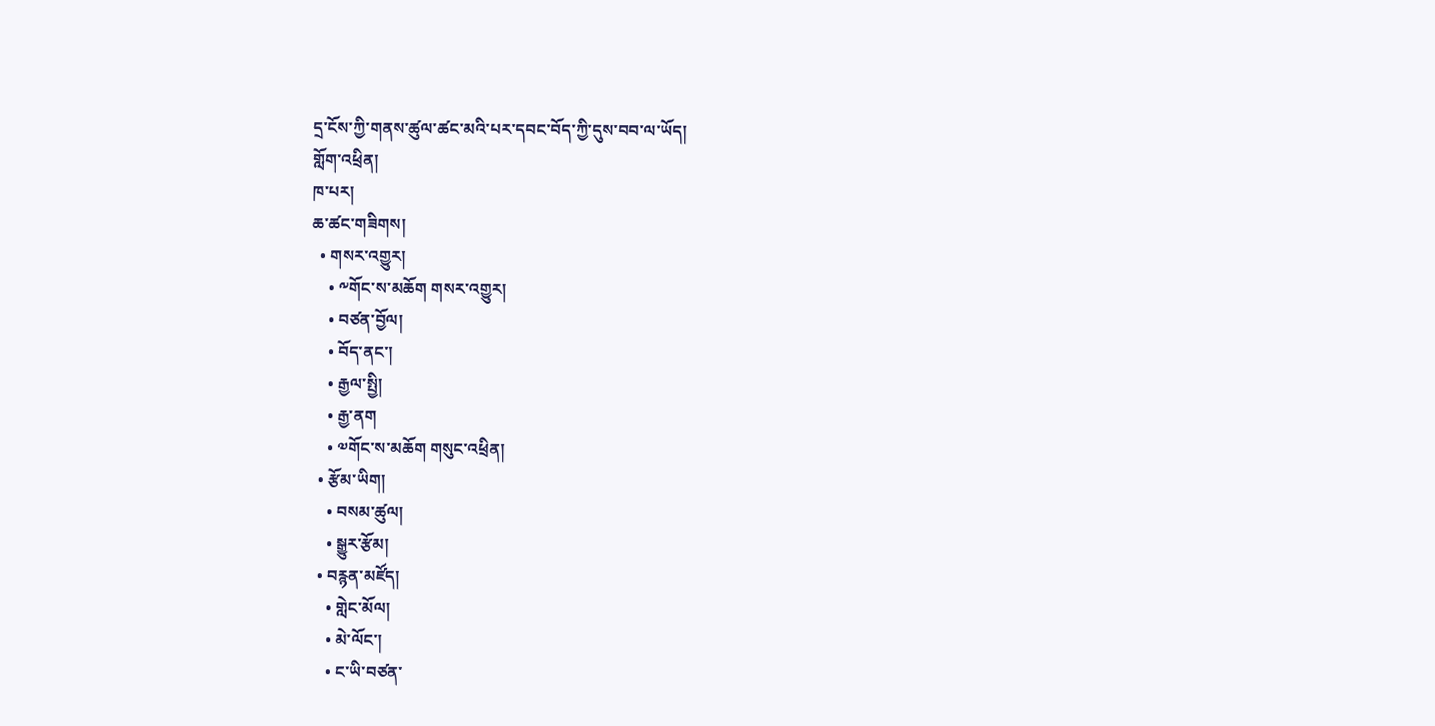དྲ་ངོས་ཀྱི་གནས་ཚུལ་ཚང་མའི་པར་དབང་བོད་ཀྱི་དུས་བབ་ལ་ཡོད།
གློག་འཕྲིན།
ཁ་པར།
ཆ་ཚང་གཟིགས།
  • གསར་འགྱུར།
    • ༸གོང་ས་མཆོག གསར་འགྱུར།
    • བཙན་བྱོལ།
    • བོད་ནང་།
    • རྒྱལ་སྤྱི།
    • རྒྱ་ནག
    • ༧གོང་ས་མཆོག གསུང་འཕྲིན།
  • རྩོམ་ཡིག།
    • བསམ་ཚུལ།
    • སྒྱུར་རྩོམ།
  • བརྙན་མཛོད།
    • གླེང་མོལ།
    • མེ་ལོང་།
    • ང་ཡི་བཙན་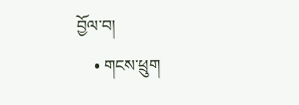བྱོལ་བ།
    • གངས་ཕྲུག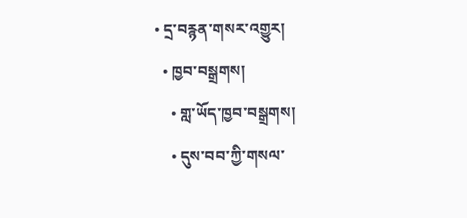• དྲ་བརྙན་གསར་འགྱུར།
  • ཁྱབ་བསྒྲགས།
    • གླ་ཡོད་ཁྱབ་བསྒྲགས།
    • དུས་བབ་ཀྱི་གསལ་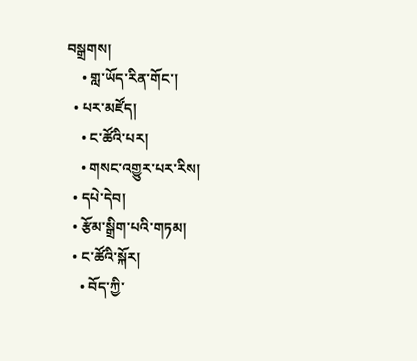བསྒྲགས།
    • གླ་ཡོད་རིན་གོང་།
  • པར་མཛོད།
    • ང་ཚོའི་པར།
    • གསང་འགྱུར་པར་རིས།
  • དཔེ་དེབ།
  • རྩོམ་སྒྲིག་པའི་གཏམ།
  • ང་ཚོའི་སྐོར།
    • བོད་ཀྱི་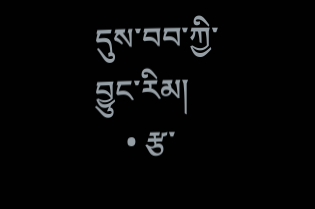དུས་བབ་ཀྱི་བྱུང་རིམ།
    • རྩ་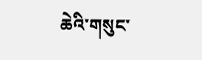ཆེའི་གསུང་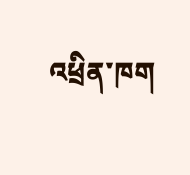འཕྲིན་ཁག